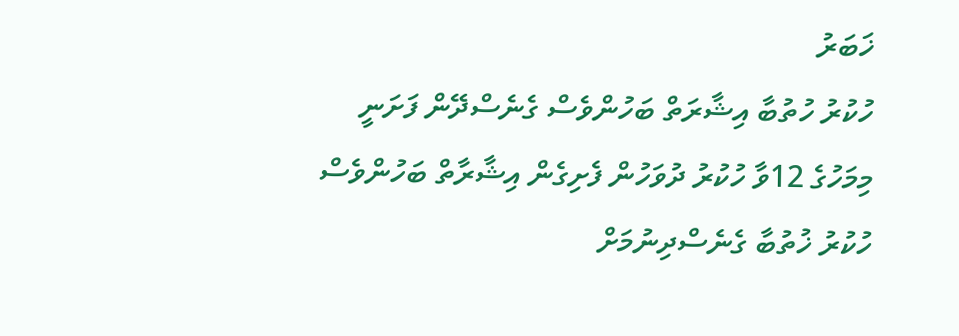ޚަބަރު
ހުކުރު ހުތުބާ އިޝާރަތް ބަހުންވެސް ގެނެސްދޭން ފަށަނީ
މިމަހުގެ 12ވާ ހުކުރު ދުވަހުން ފެށިގެން އިޝާރާތް ބަހުންވެސް ހުކުރު ޚުތުބާ ގެނެސްދިނުމަށް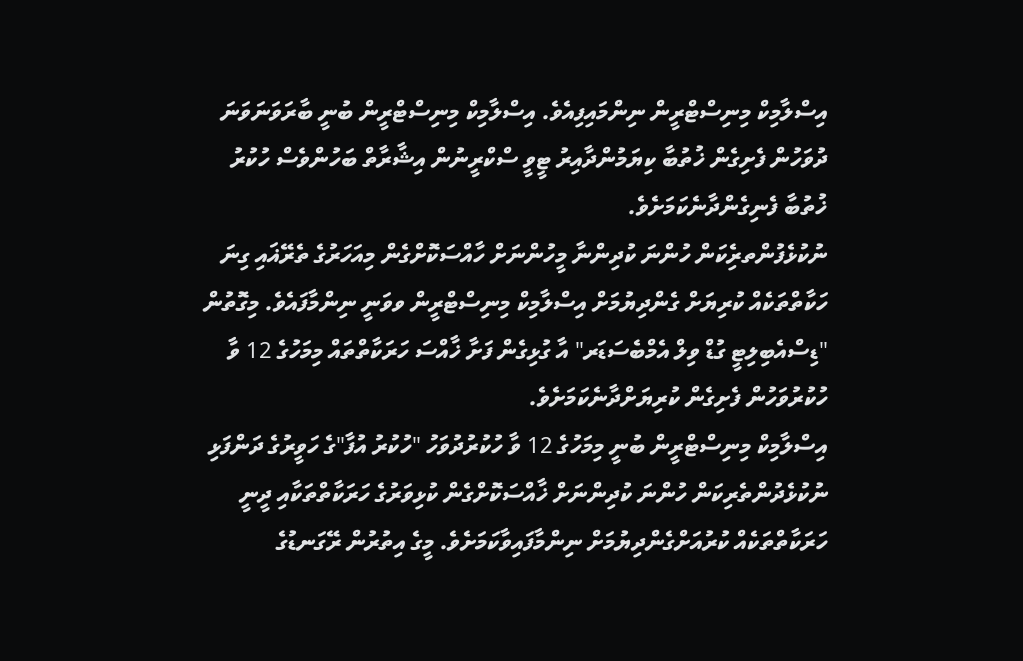އިސްލާމިކް މިނިސްޓްރީން ނިންމައިފިއެވެ. އިސްލާމިކް މިނިސްޓްރީން ބުނީ ބާރަވަނަވަނަ ދުވަހުން ފެށިގެން ޚުތުބާ ކިޔަމުންދާއިރު ޓީވީ ސްކްރީނުން އިޝާރާތް ބަހުންވެސް ހުކުރު ޚުތުބާ ފެނިގެންދާނެކަމަށެވެ.
ނުކުޅެފުންތރެިކަން ހުންނަ ކުދިންނާ މީހުންނަށް ހާއްސަކޮށްގެން މިއަހަރުގެ ތެރޭޣައި ގިނަ ހަކާތްތަކެއް ކުރިޔަށް ގެންދިޔުމަށް އިސްލާމިކް މިނިސްޓްރީން ވވަނީ ނިންމާފައެވެ. މިގޮތުން "ޑިސްއެބިލިޓީ ގުޑް ވިލް އެމްބެސަޑަރ" އާ ގުޅިގެން ފަށާ ޚާއްސަ ހަރަކާތްތައް މިމަހުގެ 12 ވާ ހުކުރުވަހުން ފެށިގެން ކުރިޔަށްދާނެކަމަށެވެ.
އިސްލާމިކް މިނިސްޓްރީން ބުނީ މިމަހުގެ 12 ވާ ހުކުރުދުވަހު "ހުކުރު އުފާ"ގެ ހަވީރުގެ ދަންފަޅި  ނުކުޅެދުންތެރިކަން ހުންނަ ކުދިންނަށް ޚާއްސަކޮށްގެން ކުޅިވަރުގެ ހަރަކާތްތަކާއި ދީނީ ހަރަކާތްތަކެއް ކުރުއަށްގެންދިޔުމަށް ނިންމާފައިވާކަމަށެވެ. މީގެ އިތުރުން ރޭގަނޑުގެ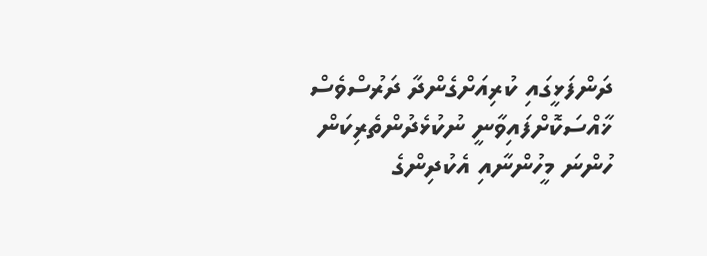ދަންފަޅީގައި ކުރިއަށްގެންދާ ދަރުސްވެސް ޚާއްސަކޮށްފައިވާނީ ނުކުޅެދުންތެރިކަން ހުންނަ މީހުންނާއި އެކުދިންގެ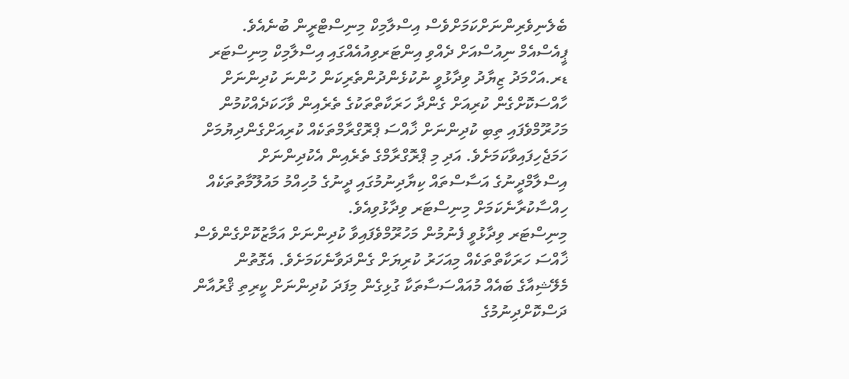ބެލެނިވެރިންނަށްކަމަށްވެސް އިސްލާމިކް މިނިސްޓްރީން ބުނެއެވެ.
ޕީއެސްއެމް ނިއުސްއަށް ދެއްވި އިންޓަރވިއުއެއްގައި އިސްލާމިކް މިނިސްޓަރ ޑރ.އަހްމަދު ޒިޔާދު ވިދާޅުވީ ނުކުޅެންދުންތެރިކަން ހުންނަ ކުދިންނަށް ހާއްސަކޮށްގެން ކުރިއަށް ގެންދާ ހަރަކާތްތަކުގެ ތެރެއިން ވާހަކަދެއްކުމުން މަހުރޫމްވެފައި ތިބި ކުދިންނަށް ޚާއްސަ ޕްރޮގްރާމްތަކެއް ކުރިއަށްގެންދިޔުމަށް ހަމަޖެހިފައިވާކަމަށެވެ. އަދި މި ޕްރޮގްރާމްގެ ތެރެއިން އެކުދިންނަށް އިސްލާމްދީނުގެ އަސާސްތައް ކިޔާދިނުމުގައި ދީނުގެ މުހިއްމު މައުލޫމާތުތަކެއް ހިއްސާކުރާނެކަމަށް މިނިސްޓަރ ވިދާޅުވިއެވެ.
މިނިސްޓަރ ވިދާޅުވީ ފެނުމުން މަހުރޫމްވެފައިވާ ކުދިންނަށް އަމާޒުކޮށްގެންވެސް ޚާއްސަ ހަރަކާތްތަކެއް މިއަހަރު ކުރިޔަށް ގެންދަވާނެކަމަށެވެ. އެގޮތުން މެލޭޝިއާގެ ބައެއް މުއައްސަސާތަކާ ގުޅިގެން މިފަދަ ކުދިންނަށް ކީރިތި ޤްރުއާން ދަސްކޮށްދިނުމުގެ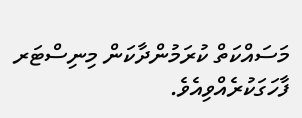މަސައްކަތް ކުރަމުންދާކަން މިނިސްޓަރ ފާހަގަކުރެއްވިއެވެ.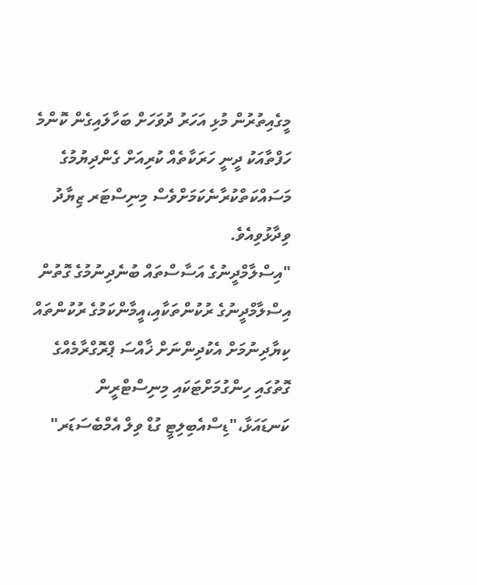މީގެއިތުރުން މުޅި އަހަރު ދުވަހަށް ބަހާލައިގެން ކޮންމެ ހަފްތާއަކު ދީނީ ހަރަކާތެއް ކުރިއަށް ގެންދިޔުމުގެ މަސައްކަތްކުރާނެކަމަށްވެސް މިނިސްޓަރ ޒިޔާދު ވިދާޅުވިއެވެ.
"އިސްލާމްދީނުގެ އަސާސްތައް ބުނެދިނުމުގެ ގޮތުން އިސްލާމްދީނުގެ ރުކުންތަކާއި،އީމާންކަމުގެ ރުކުންތައް ކިޔާދިނުމަށް އެކުދިންނަށް ޚާއްސަ ޕްރޮގްރާމެއްގެ ގޮތުގައި ހިންގުމަށްޓަކައި މިނިސްޓްރީން ކަނޑައަޅާ،"ޑިސްއެބިލިޓީ ގުޑް ވިލް އެމްބެސަޑަރ"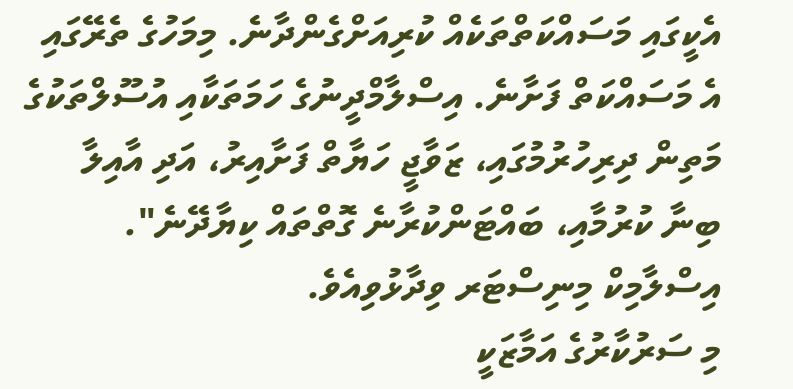އެކީގައި މަސައްކަތްތަކެއް ކުރިއަށްގެންދާނެ. މިމަހުގެ ތެރޭގައި އެ މަސައްކަތް ފަށާނެ. އިސްލާމްދީނުގެ ހަމަތަކާއި އުސޫލްތަކުގެ މަތިން ދިރިހުރުމުގައި، ޒަވާޖީ ހަޔާތް ފަށާއިރު، އަދި އާއިލާ ބިނާ ކުރުމާއި، ބައްޓަންކުރާނެ ގޮތްތައް ކިޔާދޭނެ". އިސްލާމިކް މިނިސްޓަރ ވިދާޅުވިއެވެ.
މި ސަރުކާރުގެ އަމާޒަކީ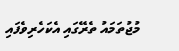މުޖުތަމައު ތެރޭގައި އެކަހެރިވެފައި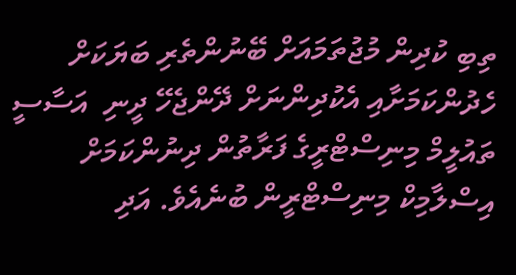ތިބި ކުދިން މުޖުތަމައަށް ބޭނުންތެރި ބަޔަކަށް ހެދުންކަމަށާއި އެކުދިންނަށް ދޭންޖެހޭ ދީނި  އަސާސީ ތައުލީމް މިނިސްޓްރީގެ ފަރާތުން ދިނުންކަމަށް އިސްލާމިކް މިނިސްޓްރީން ބުނެއެވެ. އަދި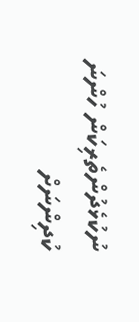ނުކުޅެދުންތެރިކަން ހުންނަ ކުދިންނަށް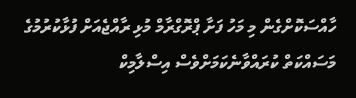ހާއްސަކޮށްގެން މި މަހު ފަށާ ޕްރޮގްރާމް މުޅި ރާއްޖެއަށް ފުޅާކުރުމުގެ މަސައްކަތް ކުރައްވާނެކަމަށްވެސް އިސްލާމިކް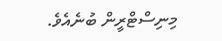މިނިސްޓްރީން ބުނެއެވެ.